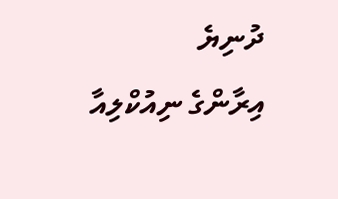ދުނިޔެ
އިރާންގެ ނިއުކްލިއާ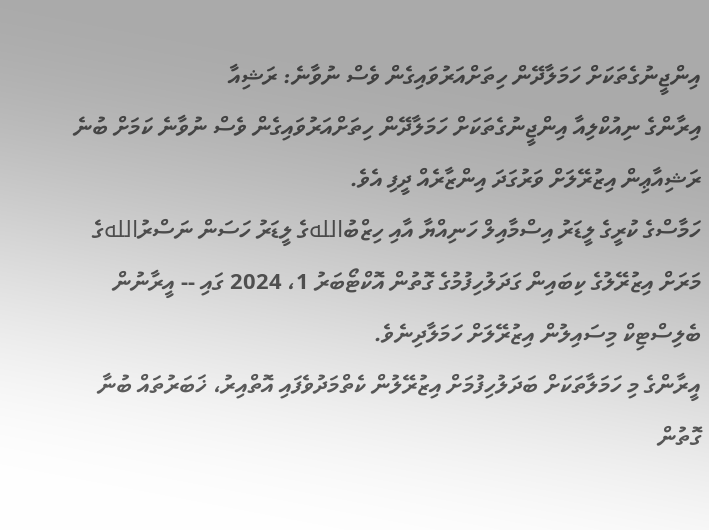އިންޖީނުގެތަކަށް ހަމަލާދޭން ހިތަށްއަރުވައިގެން ވެސް ނުވާނެ: ރަޝިއާ
އިރާންގެ ނިއުކްލިއާ އިންޖީނުގެތަކަށް ހަމަލާދޭން ހިތަށްއަރުވައިގެން ވެސް ނުވާނެ ކަމަށް ބުނެ ރަޝިއާޢިން އިޒުރޭލަށް ވަރުގަދަ އިންޒާރެއް ދީފި އެވެ.
ހަމާސްގެ ކުރީގެ ލީޑަރު އިސްމާއިލް ހަނިއްޔާ އާއި ހިޒްބުاللهގެ ލީޑަރު ހަސަން ނަސްރުاللهގެ މަރަށް އިޒުރޭލުގެ ކިބައިން ގަދަލުހިފުމުގެ ގޮތުން އޮކްޓޯބަރު 1، 2024 ގައި -- އީރާނުން ބެލިސްޓިކް މިސައިލުން އިޒުރޭލަށް ހަމަލާދިނެވެ.
އީރާންގެ މި ހަމަލާތަކަށް ބަދަލުހިފުމަށް އިޒުރޭލުން ކެތްމަދުވެފައި އޮތްއިރު، ޚަބަރުތައް ބުނާ ގޮތުން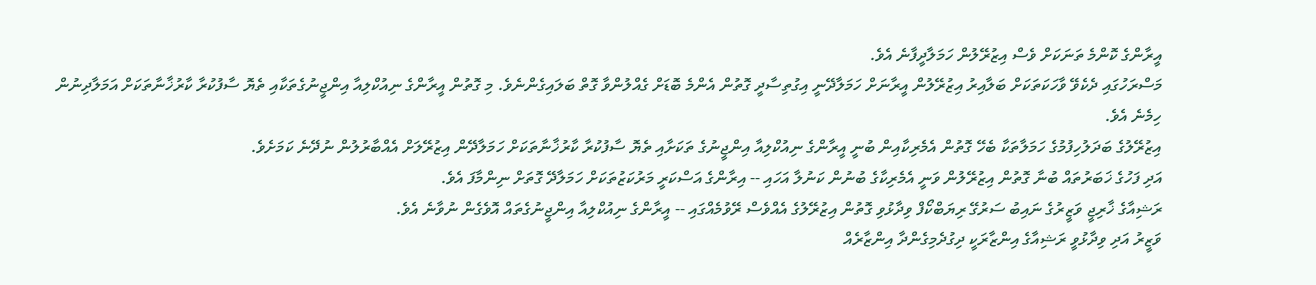އީރާންގެ ކޮންމެ ތަނަކަށް ވެސް އިޒުރޭލުން ހަމަލާދީފާނެ އެވެ.
މަސްރަހުގައި ދެކެވޭ ވާހަކަތަކަށް ބަލާއިރު އިޒުރޭލުން އީރާނަށް ހަމަލާދޭނީ އިގުތިސާދީ ގޮތުން އެންމެ ބޮޑަށް ގެއްލުންވާ ގޮތް ބަލައިގެންނެވެ. މި ގޮތުން އީރާންގެ ނިއުކްލިއާ އިންޖީނުގެތަކާއި ތެޔޮ ސާފުކުރާ ކާރުޚާނާތަކަށް އަމަލާދިނުން ހިމެނެ އެވެ.
އިޒުރޭލުގެ ބަދަލުހިފުމުގެ ހަމަލާތަކާ ބެހޭ ގޮތުން އެމެރިކާއިން ބުނީ އީރާންގެ ނިއުކްލިއާ އިންޖީނުގެ ތަކަށާއި ތެޔޮ ސާފުކުރާ ކާރުޚާނާތަކަށް ހަމަލާދޭން އިޒުރޭލަށް އެއްބާރުލުން ނުދޭނެ ކަމަށެވެ.
އަދި ފަހުގެ ޚަބަރުތައް ބުނާ ގޮތުން އިޒުރޭލުން ވަނީ އެމެރިކާގެ ބުނުން ކަނުލާ އަހައި -- އިރާންގެ އަސްކަރީ މަރުކަޒުތަކަށް ހަމަލާދޭ ގޮތަށް ނިންމާފަ އެވެ.
ރަޝިއާގެ ޚާރިޖީ ވަޒީރުގެ ނައިބު ސަރުގޭ ރިޔަބްކޯފް ވިދާޅުވި ގޮތުން އިޒުރޭލުގެ އެއްވެސް ރޭވުމެއްގައި -- އީރާންގެ ނިއުކްލިއާ އިންޖީނުގެތައް އޮވެގެން ނުވާނެ އެވެ.
ވަޒީރު އަދި ވިދާޅުވީ ރަޝިއާގެ އިންޒާރަކީ ދިގުދެމިގެންދާ އިންޒާރެއް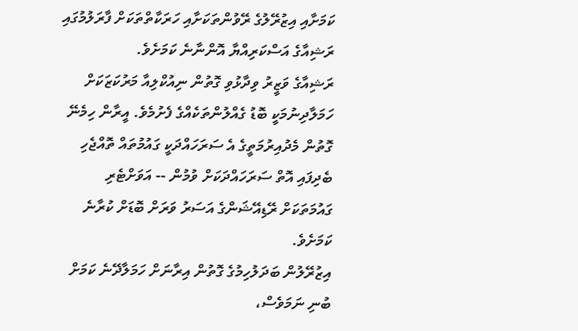ކަމަށާއި އިޒުރޭލުގެ ރޭވުންތަކަށާއި ހަރަކާތްތަކަށް ފާރަލުމުގައި ރަޝިއާގެ އަސްކަރިއްޔާ އޮންނާނެ ކަމަށެވެ.
ރަޝިއާގެ ވަޒީރު ވިދާޅުވި ގޮތުން ނިއުކްލިއާ މަރުކަޒަކަށް ހަމަލާދިނުމަކީ ބޮޑު ގެއްލުންތަކެއްގެ ފެށުމެވެ. އީރާން ހިމެނޭ ގޮތުން މެދުއިރުމަތީގެ އެ ސަރަހައްދަކީ ގައުމުތައް ތޮއްޖެހި ބެދިފައި އޮތް ސަރަހައްދަކަށް ވުމުން -- އަވަށްޓެރި ގައުމަތަކަށް ރޭޑިއޭޝަންގެ އަސަރު ވަރަށް ބޮޑަށް ކުރާނެ ކަމަށެވެ.
އިޒުރޭލުން ބަދަލުހިމުގެ ގޮތުން އިރާނަށް ހަމަލާދޭނެ ކަމަށް ބުނި ނަމަވެސް،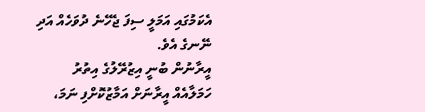އެކަމުގައި އަމަލީ ސިފަ ޖެހޭނެ ދުވަހެއް އަދި ނޭނގެ އެވެ.
އީރާނުން ބުނީ އިޒުރޭލުގެ އިތުރު ހަމަލާއެއް އީރާނަށް އަމާޒުކޮށްފި ނަމަ،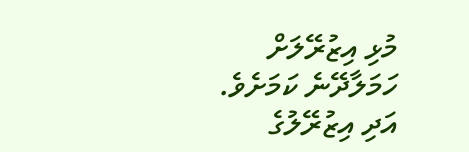މުޅި އިޒުރޭލަށް ހަމަލާދޭނެ ކަމަށެވެ. އަދި އިޒުރޭލުގެ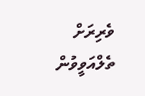ވެރިރަށް ތެލްއަވީވުން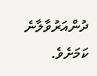ދުންއަރުވާލާނެ ކަމަށެވެ.